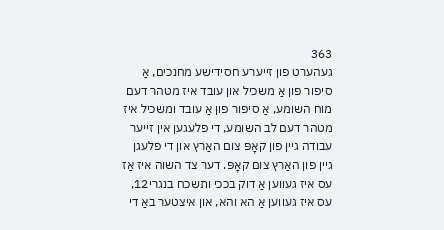363
געהערט פון זייערע חסידישע מחנכים, אַ סיפור פון אַ משכיל און עובד איז מטהר דעם מוח השומע, אַ סיפור פון אַ עובד ומשכיל איז מטהר דעם לב השומע, די פלעגען אין זייער עבודה גיין פון קאָפּ צום האַרץ און די פלעגן גיין פון האַרץ צום קאָפּ. דער צד השוה איז אַז עס איז געווען אַ דוק בככי ותשכח בנגרי12, עס איז געווען אַ הא והא, און איצטער באַ די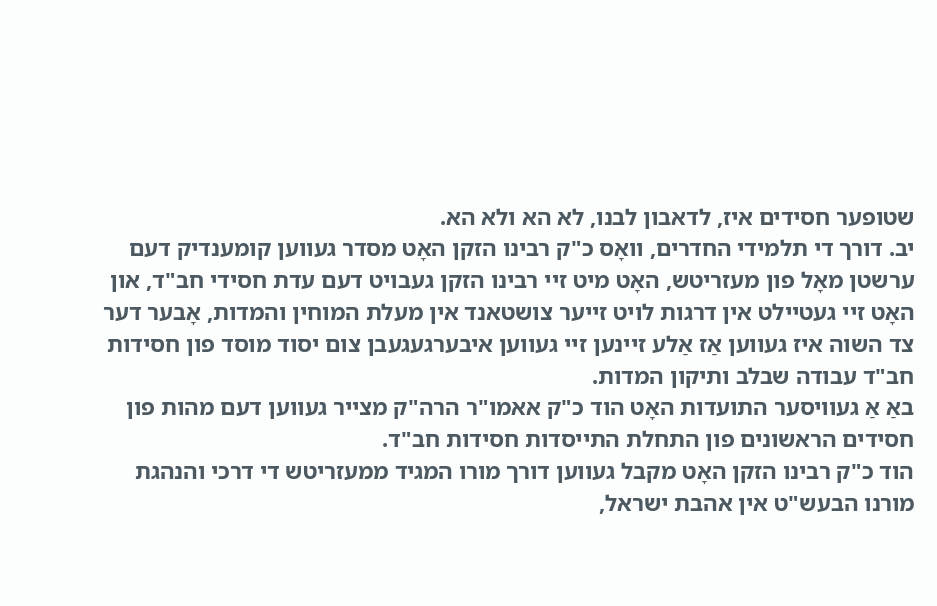שטופער חסידים איז, לדאבון לבנו, לא הא ולא הא.
יב. דורך די תלמידי החדרים, וואָס כ"ק רבינו הזקן האָט מסדר געווען קומענדיק דעם ערשטן מאָל פון מעזריטש, האָט מיט זיי רבינו הזקן געבויט דעם עדת חסידי חב"ד, און האָט זיי געטיילט אין דרגות לויט זייער צושטאנד אין מעלת המוחין והמדות, אָבער דער צד השוה איז געווען אַז אַלע זיינען זיי געווען איבערגעגעבן צום יסוד מוסד פון חסידות חב"ד עבודה שבלב ותיקון המדות.
באַ אַ געוויסער התועדות האָט הוד כ"ק אאמו"ר הרה"ק מצייר געווען דעם מהות פון חסידים הראשונים פון התחלת התייסדות חסידות חב"ד.
הוד כ"ק רבינו הזקן האָט מקבל געווען דורך מורו המגיד ממעזריטש די דרכי והנהגת מורנו הבעש"ט אין אהבת ישראל,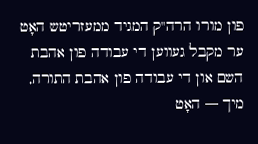פון מורו הרה"ק המגיד ממעזריטש האָט ער מקבל געווען די עבודה פון אהבת השם און די עבודה פון אהבת התורה, מיך — האָט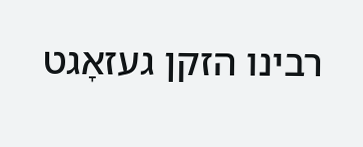רבינו הזקן געזאָגט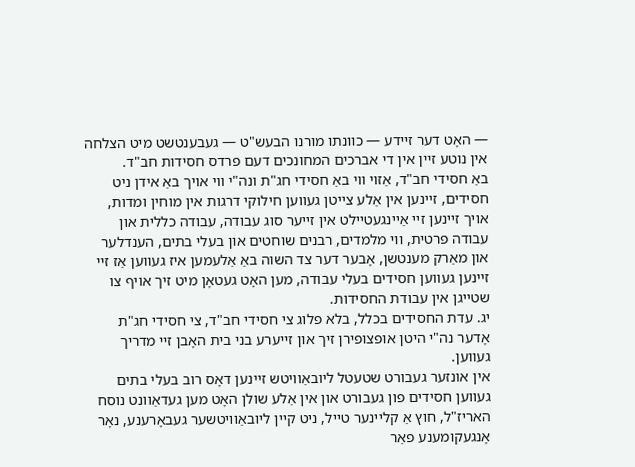— האָט דער זיידע — כוונתו מורנו הבעש"ט — געבענטשט מיט הצלחה אין נוטע זיין אין די אברכים המחונכים דעם פרדס חסידות חב"ד.
באַ חסידי חב"ד, אַזוי ווי באַ חסידי חג"ת ונה"י ווי אויך באַ אידן ניט חסידים, זיינען אין אַלע צייטן געווען חילוקי דרגות אין מוחין ומדות, אויך זיינען זיי אַיינגעטיילט אין זייער סוג עבודה, עבודה כללית און עבודה פרטית, ווי מלמדים, רבנים שוחטים און בעלי בתים, הענדלער און מאַרק מענטשן, אָבער דער צד השוה באַ אַלעמען איז געווען אַז זיי זיינען געווען חסידים בעלי עבודה, מען האָט געטאָן מיט זיך אויף צו שטייגן אין עבודת החסידות.
יג. עדת החסידים בכלל, בלא פלוג צי חסידי חב"ד, צי חסידי חג"ת אָדער נה"י היטן אופצופירן זיך און זייערע בני בית האָבן זיי מדריך געווען.
אין אונזער געבורט שטעטל ליובאַוויטש זיינען דאָס רוב בעלי בתים געווען חסידים פון געבורט און אין אַלע שולן האָט מען געדאַוונט נוסח האריז"ל, חוץ אַ קליינער טייל, ניט קיין ליובאַוויטשער געבאָרענע, נאָר אָנגעקומענע פאַר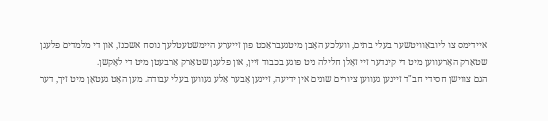איידימס צו ליובאַוויטשער בעלי בתים, וועלכע האָבן מיטגעבראַכט פון זייערע היימשטעטלעך נוסח אשכנז, און די מלמדים פלעגן שטאַרק האָרעווען מיט די קינדער זיי זאָלן חלילה ניט פוגע בכבוד זיין, און פלעגן שטאַרק אַרבעטן מיט די לאָקשן.
הגם צווישן חסידי חב"ד זיינען געווען ציורים שונים אין ידיעה, זיינען אָבער אַלע געווען בעלי עבודה. מען האָט געטאָן מיט זיך, דער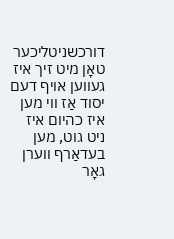דורכשניטליכער טאָן מיט זיך איז געווען אויף דעם יסוד אַז ווי מען איז כהיום איז ניט גוט, מען בעדאַרף ווערן גאָר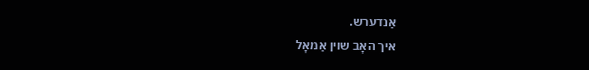אַנדערש.
איך האָב שוין אַמאָל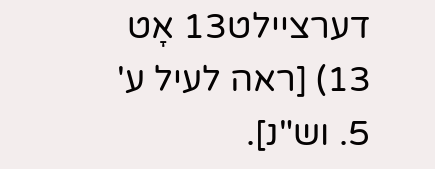דערציילט13 אָט
13) [ראה לעיל ע' 5. וש"נ].